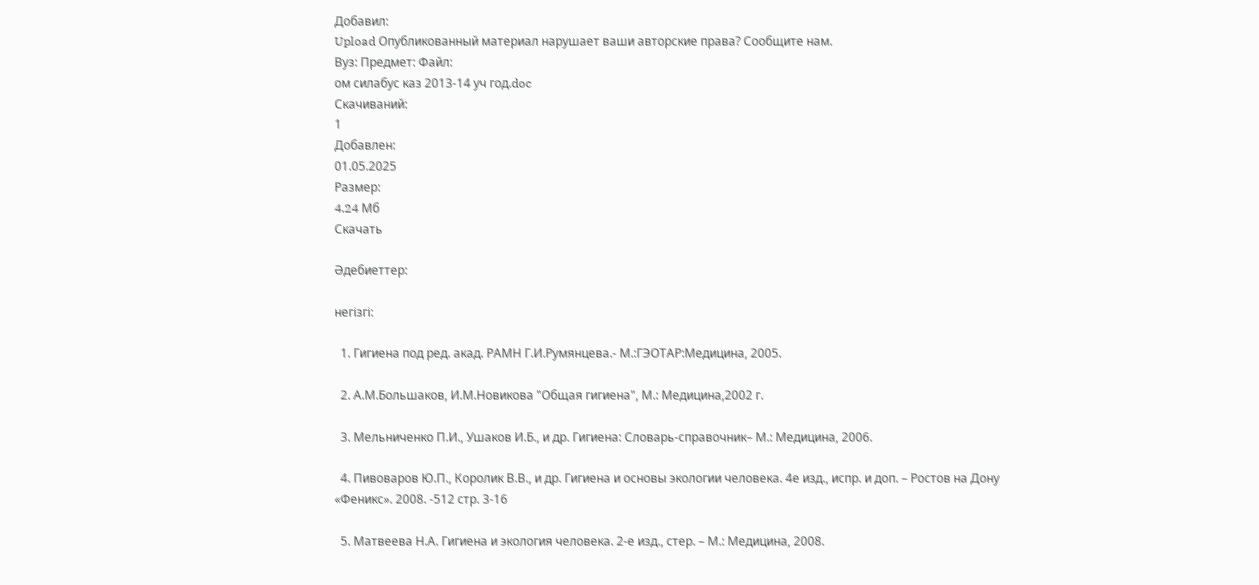Добавил:
Upload Опубликованный материал нарушает ваши авторские права? Сообщите нам.
Вуз: Предмет: Файл:
ом силабус каз 2013-14 уч год.doc
Скачиваний:
1
Добавлен:
01.05.2025
Размер:
4.24 Mб
Скачать

Әдебиеттер:

негізгі:

  1. Гигиена под ред. акад. РАМН Г.И.Румянцева.- М.:ГЭОТАР:Медицина, 2005.

  2. А.М.Большаков, И.М.Новикова "Общая гигиена", М.: Медицина,2002 г.

  3. Мельниченко П.И., Ушаков И.Б., и др. Гигиена: Словарь-справочник– М.: Медицина, 2006.

  4. Пивоваров Ю.П., Королик В.В., и др. Гигиена и основы экологии человека. 4е изд., испр. и доп. – Ростов на Дону «Феникс». 2008. -512 стр. 3-16

  5. Матвеева Н.А. Гигиена и экология человека. 2-е изд., стер. – М.: Медицина, 2008.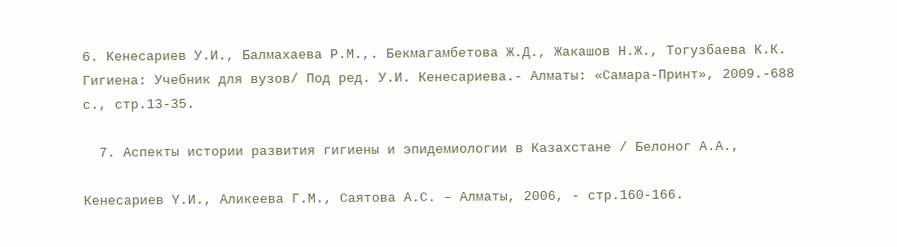6. Кенесариев У.И., Балмахаева Р.М.,. Бекмагамбетова Ж.Д., Жакашов Н.Ж., Тогузбаева К.К. Гигиена: Учебник для вузов/ Под ред. У.И. Кенесариева.- Алматы: «Самара-Принт», 2009.-688 с., стр.13-35.

  7. Аспекты истории развития гигиены и эпидемиологии в Казахстане / Белоног А.А.,

Кенесариев Ү.И., Аликеева Г.М., Саятова А.С. – Алматы, 2006, - стр.160-166.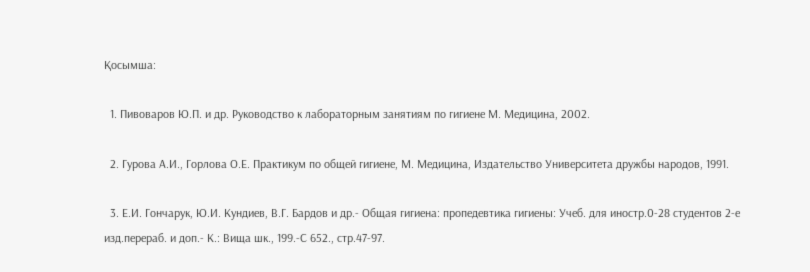Қосымша:

  1. Пивоваров Ю.П. и др. Руководство к лабораторным занятиям по гигиене М. Медицина, 2002.

  2. Гурова А.И., Горлова О.Е. Практикум по общей гигиене, М. Медицина, Издательство Университета дружбы народов, 1991.

  3. Е.И. Гончарук, Ю.И. Кундиев, В.Г. Бардов и др.- Общая гигиена: пропедевтика гигиены: Учеб. для иностр.0-28 студентов 2-е изд.перераб. и доп.- К.: Вища шк., 199.-С 652., стр.47-97.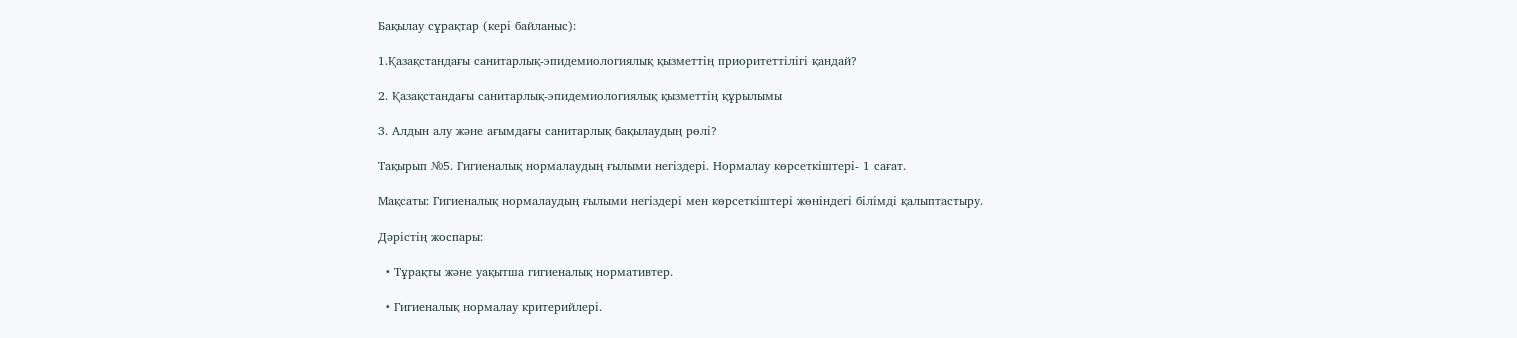Бақылау сұрақтар (кері байланыс):

1.Қазақстандағы санитарлық-эпидемиологиялық қызметтің приоритеттілігі қандай?

2. Қазақстандағы санитарлық-эпидемиологиялық қызметтің құрылымы

3. Алдын алу және ағымдағы санитарлық бақылаудың рөлі?

Тақырып №5. Гигиеналық нормалаудың ғылыми негіздері. Нормалау көрсеткіштері- 1 сағат.

Мақсаты: Гигиеналық нормалаудың ғылыми негіздері мен көрсеткіштері жөніндегі білімді қалыптастыру.

Дәрістің жоспары:

  • Тұрақты және уақытша гигиеналық нормативтер.

  • Гигиеналық нормалау критерийлері.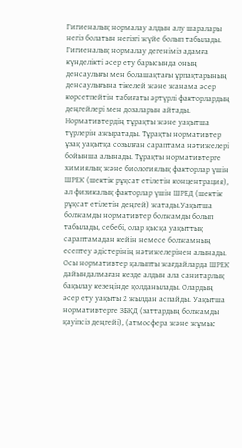Гигиеналық нормалау алдын алу шаралары негіз болатын негізгі жүйе болып табылады. Гигиеналық нормалау дегеніміз адамға күнделікті әсер ету барысында оның денсаулығы мен болашақтағы ұрпақтарының денсаулығына тікелей және жанама әсер көрсетпейтін табиғаты әртүрлі факторлардың деңгейлері мен дозаларын айтады. Нормативтердің тұрақты және уақытша түрлерін ажыратады. Тұрақты нормативтер ұзақ уақытқа созылған сараптама нәтижелері бойынша алынады. Тұрақты нормативтерге химиялық және биологиялық факторлар үшін ШРЕК (шектік рұқсат етілетін концентрация), ал физикалық факторлар үшін ШРЕД (шектік рұқсат етілетін деңгей) жатады.Уақытша болжамды нормативтер болжамды болып табылады, себебі, олар қысқа уақыттық сараптамадан кейін немесе болжамның есептеу әдістерінің нәтижелерінен алынады. Осы нормативтер қалыпты жағдайларда ШРЕК дайындалмаған кезде алдын ала санитарлық бақылау кезеңінде қолданылады. Олардың әсер ету уақыты 2 жылдан аспайды. Уақытша нормативтерге ЗБҚД (заттардың болжамды қауіпсіз деңгейі), (атмосфера және жұмыс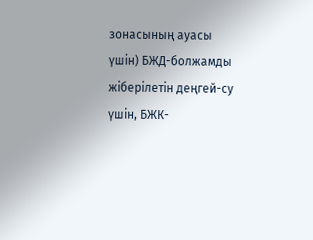зонасының ауасы үшін) БЖД-болжамды жіберілетін деңгей-су үшін, БЖК-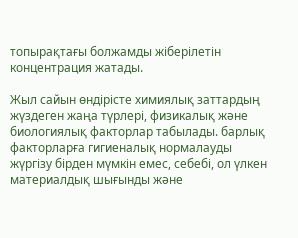топырақтағы болжамды жіберілетін концентрация жатады.

Жыл сайын өндірісте химиялық заттардың жүздеген жаңа түрлері, физикалық және биологиялық факторлар табылады. барлық факторларға гигиеналық нормалауды жүргізу бірден мүмкін емес, себебі, ол үлкен материалдық шығынды және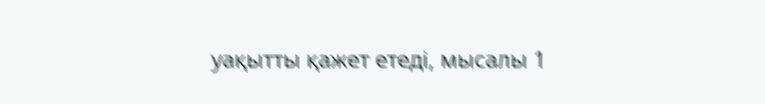уақытты қажет етеді, мысалы 1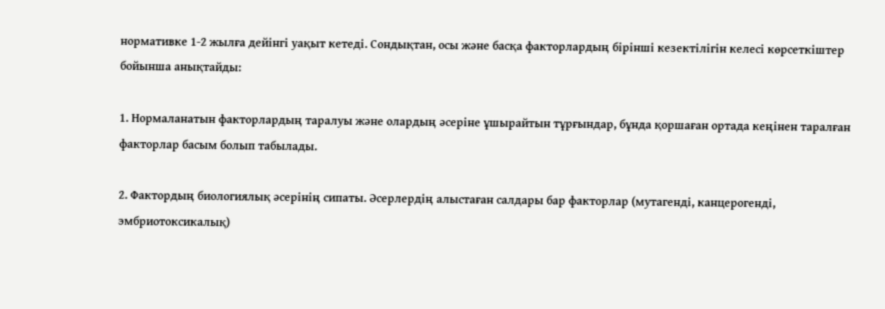нормативке 1-2 жылға дейінгі уақыт кетеді. Сондықтан, осы және басқа факторлардың бірінші кезектілігін келесі көрсеткіштер бойынша анықтайды:

1. Нормаланатын факторлардың таралуы және олардың әсеріне ұшырайтын тұрғындар, бұнда қоршаған ортада кеңінен таралған факторлар басым болып табылады.

2. Фактордың биологиялық әсерінің сипаты. Әсерлердің алыстаған салдары бар факторлар (мутагенді, канцерогенді, эмбриотоксикалық)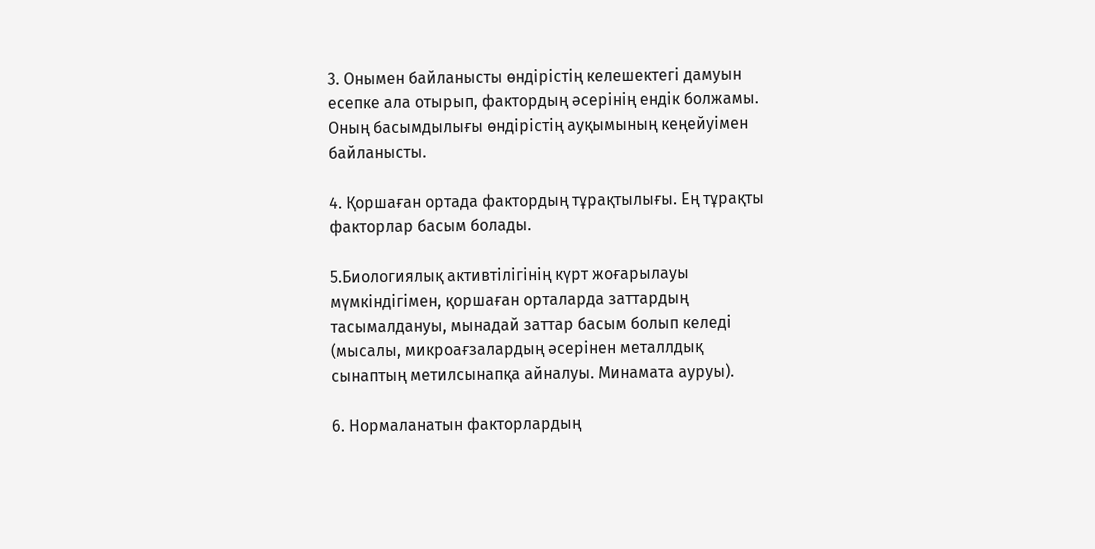3. Онымен байланысты өндірістің келешектегі дамуын есепке ала отырып, фактордың әсерінің ендік болжамы. Оның басымдылығы өндірістің ауқымының кеңейуімен байланысты.

4. Қоршаған ортада фактордың тұрақтылығы. Ең тұрақты факторлар басым болады.

5.Биологиялық активтілігінің күрт жоғарылауы мүмкіндігімен, қоршаған орталарда заттардың тасымалдануы, мынадай заттар басым болып келеді (мысалы, микроағзалардың әсерінен металлдық сынаптың метилсынапқа айналуы. Минамата ауруы).

6. Нормаланатын факторлардың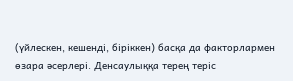(үйлескен, кешенді, біріккен) басқа да факторлармен өзара әсерлері. Денсаулыққа терең теріс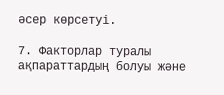әсер көрсетуі.

7. Факторлар туралы ақпараттардың болуы және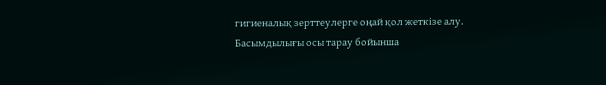гигиеналық зерттеулерге оңай қол жеткізе алу. Басымдылығы осы тарау бойынша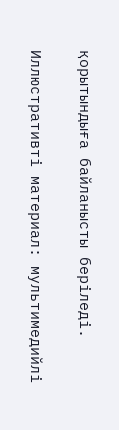қорытындыға байланысты беріледі.

Иллюстративті материал: мультимедийлі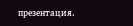презентация.